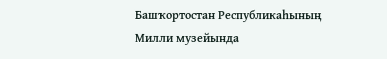Башҡортостан Республикаһының Милли музейында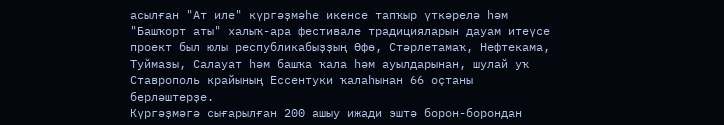асылған "Ат иле" күргәҙмәһе икенсе тапҡыр үткәрелә һәм "Башҡорт аты" халыҡ-ара фестивале традицияларын дауам итеүсе проект был юлы республикабыҙҙың Өфө, Стәрлетамаҡ, Нефтекама, Туймазы, Салауат һәм башҡа ҡала һәм ауылдарынан, шулай уҡ Ставрополь крайының Ессентуки ҡалаһынан 66 оҫтаны берләштерҙе.
Күргәҙмәгә сығарылған 200 ашыу ижади эштә борон-борондан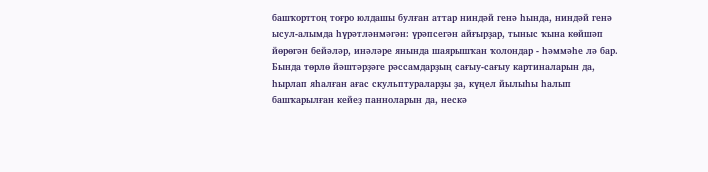башҡорттоң тоғро юлдашы булған аттар ниндәй генә һында, ниндәй генә ысул-алымда һүрәтләнмәгән: үрәпсегән айғырҙар, тыныс ҡына көйшәп йөрөгән бейәләр, инәләре янында шаярышҡан ҡолондар - һәммәһе лә бар. Бында төрлө йәштәрҙәге рәссамдарҙың сағыу-сағыу картиналарын да, һырлап яһалған ағас скульптураларҙы ҙа, күңел йылыһы һалып башҡарылған кейеҙ панноларын да, нескә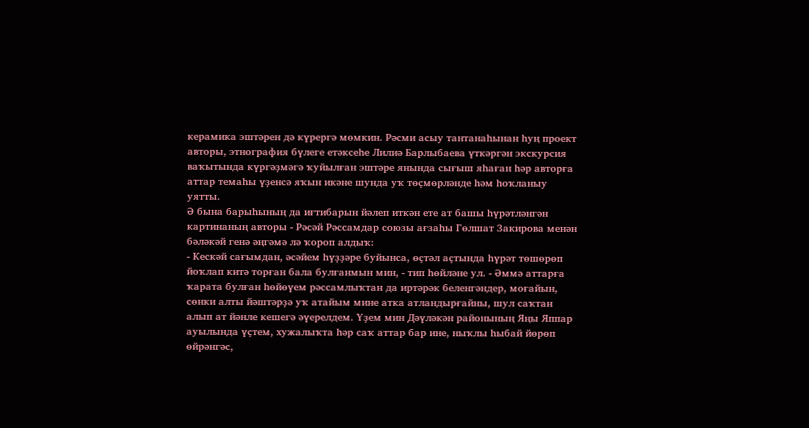керамика эштәрен дә күрергә мөмкин. Рәсми асыу тантанаһынан һуң проект авторы, этнография бүлеге етәксеһе Лилиә Барлыбаева үткәргән экскурсия ваҡытында күргәҙмәгә ҡуйылған эштәре янында сығыш яһаған һәр авторға аттар темаһы үҙенсә яҡын икәне шунда уҡ төҫмөрләнде һәм һоҡланыу уятты.
Ә бына барыһының да иғтибарын йәлеп иткән ете ат башы һүрәтләнгән картинаның авторы - Рәсәй Рәссамдар союзы ағзаһы Гөлшат Закирова менән бәләкәй генә әңгәмә лә ҡороп алдыҡ:
- Кескәй сағымдан, әсәйем һүҙҙәре буйынса, өҫтәл аҫтында һүрәт төшөрөп йоҡлап китә торған бала булғанмын мин, - тип һөйләне ул. - Әммә аттарға ҡарата булған һөйөүем рәссамлыҡтан да иртәрәк беленгәндер, моғайын, сөнки алты йәштәрҙә уҡ атайым мине атка атландырғайны, шул саҡтан алып ат йәнле кешегә әүерелдем. Үҙем мин Дәүләкән районының Яңы Яппар ауылында үҫтем, хужалыҡта һәр саҡ аттар бар ине, ныҡлы һыбай йөрөп өйрәнгәс,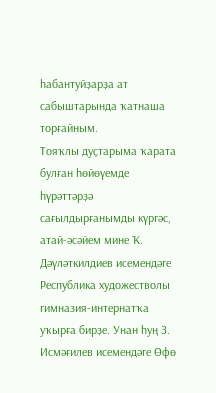һабантуйҙарҙа ат сабыштарында ҡатнаша торғайным.
Тояҡлы дуҫтарыма ҡарата булған һөйөүемде һүрәттәрҙә сағылдырғанымды күргәс, атай-әсәйем мине Ҡ. Дәүләткилдиев исемендәге Республика художестволы гимназия-интернатҡа уҡырға бирҙе. Унан һуң З. Исмәғилев исемендәге Өфө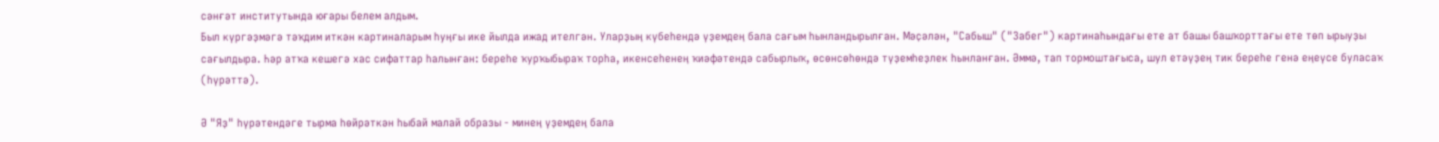сәнғәт институтында юғары белем алдым.
Был күргәҙмәгә тәҡдим иткән картиналарым һуңғы ике йылда ижад ителгән. Уларҙың күбеһендә үҙемдең бала сағым һынландырылған. Мәҫәлән, "Сабыш" ("Забег") картинаһындағы ете ат башы башҡорттағы ете төп ырыуҙы сағылдыра. Һәр атҡа кешегә хас сифаттар һалынған: береһе ҡурҡыбыраҡ торһа, икенсеһенең ҡиәфәтендә сабырлыҡ, өсөнсөһөндә түҙемһеҙлек һынланған. Әммә, тап тормоштағыса, шул етәүҙең тик береһе генә еңеүсе буласаҡ (һүрәттә).

Ә "Яҙ" һүрәтендәге тырма һөйрәткән һыбай малай образы - минең үҙемдең бала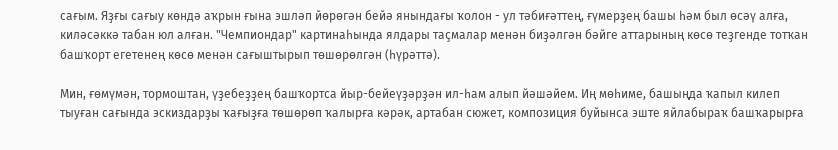сағым. Яҙғы сағыу көндә аҡрын ғына эшләп йөрөгән бейә янындағы ҡолон - ул тәбиғәттең, ғүмерҙең башы һәм был өсәү алға, киләсәккә табан юл алған. "Чемпиондар" картинаһында ялдары таҫмалар менән биҙәлгән бәйге аттарының көсө теҙгенде тотҡан башҡорт егетенең көсө менән сағыштырып төшөрөлгән (һүрәттә).

Мин, ғөмүмән, тормоштан, үҙебеҙҙең башҡортса йыр-бейеүҙәрҙән ил-һам алып йәшәйем. Иң мөһиме, башыңда ҡапыл килеп тыуған сағында эскиздарҙы ҡағыҙға төшөрөп ҡалырға кәрәк, артабан сюжет, композиция буйынса эште яйлабыраҡ башҡарырға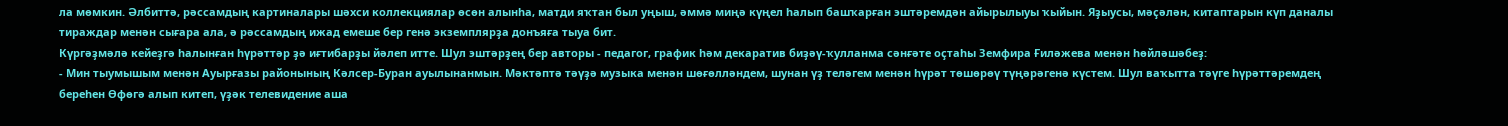ла мөмкин. Әлбиттә, рәссамдың картиналары шәхси коллекциялар өсөн алынһа, матди яҡтан был уңыш, әммә миңә күңел һалып башҡарған эштәремдән айырылыуы ҡыйын. Яҙыусы, мәҫәлән, китаптарын күп даналы тираждар менән сығара ала, ә рәссамдың ижад емеше бер генә экземплярҙа донъяға тыуа бит.
Күргәҙмәлә кейеҙгә һалынған һүрәттәр ҙә иғтибарҙы йәлеп итте. Шул эштәрҙең бер авторы - педагог, график һәм декаратив биҙәү-ҡулланма сәнғәте оҫтаһы Земфира Ғиләжева менән һөйләшәбеҙ:
- Мин тыумышым менән Ауырғазы районының Кәлсер-Буран ауылынанмын. Мәктәптә тәүҙә музыка менән шөғөлләндем, шунан үҙ теләгем менән һүрәт төшөрөү түңәрәгенә күстем. Шул ваҡытта тәүге һүрәттәремдең береһен Өфөгә алып китеп, үҙәк телевидение аша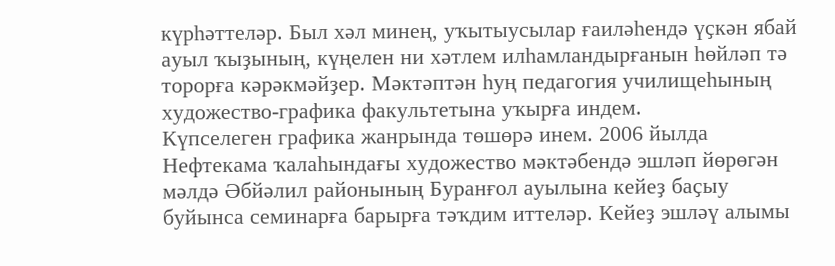күрһәттеләр. Был хәл минең, уҡытыусылар ғаиләһендә үҫкән ябай ауыл ҡыҙының, күңелен ни хәтлем илһамландырғанын һөйләп тә торорға кәрәкмәйҙер. Мәктәптән һуң педагогия училищеһының художество-графика факультетына уҡырға индем.
Күпселеген графика жанрында төшөрә инем. 2006 йылда Нефтекама ҡалаһындағы художество мәктәбендә эшләп йөрөгән мәлдә Әбйәлил районының Буранғол ауылына кейеҙ баҫыу буйынса семинарға барырға тәҡдим иттеләр. Кейеҙ эшләү алымы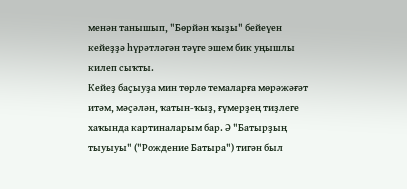менән танышып, "Бөрйән ҡыҙы" бейеүен кейеҙҙә һүрәтләгән тәүге эшем бик уңышлы килеп сыҡты.
Кейеҙ баҫыуҙа мин төрлө темаларға мөрәжәғәт итәм, мәҫәлән, ҡатын-ҡыҙ, ғүмерҙең тиҙлеге хаҡында картиналарым бар. Ә "Батырҙың тыуыуы" ("Рождение Батыра") тигән был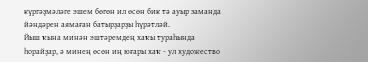күргәҙмәләге эшем бөгөн ил өсөн бик тә ауыр заманда йәндәрен аямаған батырҙарҙы һүрәтләй.
Йыш ҡына минән эштәремдең хаҡы тураһында һорайҙар, ә минең өсөн иң юғары хаҡ - ул художество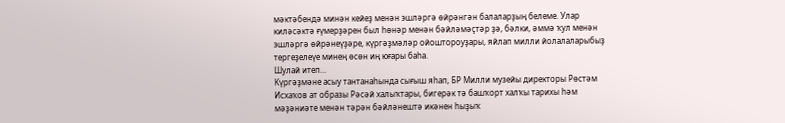мәктәбендә минән кейеҙ менән эшләргә өйрәнгән балаларҙың белеме. Улар киләсәктә ғүмерҙәрен был һөнәр менән бәйләмәҫтәр ҙә, бәлки, әммә ҡул менән эшләргә өйрәнеүҙәре, күргәҙмәләр ойоштороуҙары, яйлап милли йолалаларыбыҙ тергеҙелеүе минең өсөн иң юғары баһа.
Шулай итеп...
Күргәҙмәне асыу тантанаһында сығыш яһап, БР Милли музейы директоры Рөстәм Исхаҡов ат образы Рәсәй халыҡтары, бигерәк тә башҡорт халҡы тарихы һәм мәҙәниәте менән тәрән бәйләнештә икәнен һыҙыҡ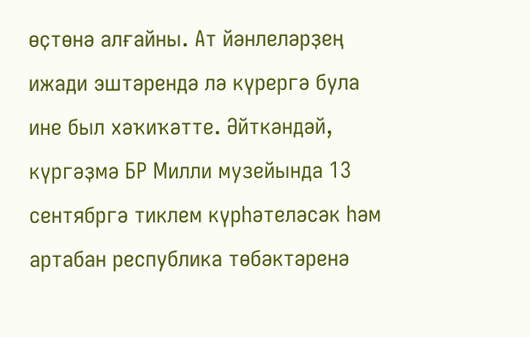өҫтөнә алғайны. Ат йәнлеләрҙең ижади эштәрендә лә күрергә була ине был хәҡиҡәтте. Әйткәндәй, күргәҙмә БР Милли музейында 13 сентябргә тиклем күрһәтеләсәк һәм артабан республика төбәктәренә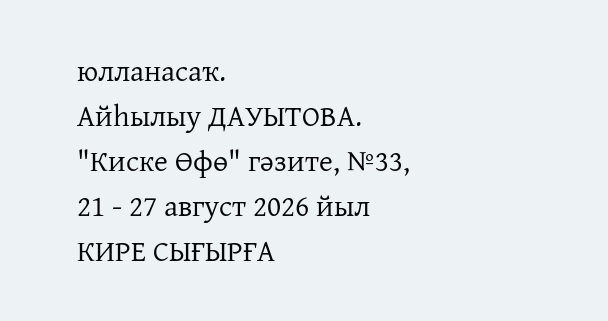юлланасаҡ.
Айһылыу ДАУЫТОВА.
"Киске Өфө" гәзите, №33, 21 - 27 август 2026 йыл
КИРЕ СЫҒЫРҒА